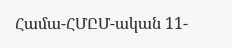Համա-ՀՄԸՄ-ական 11-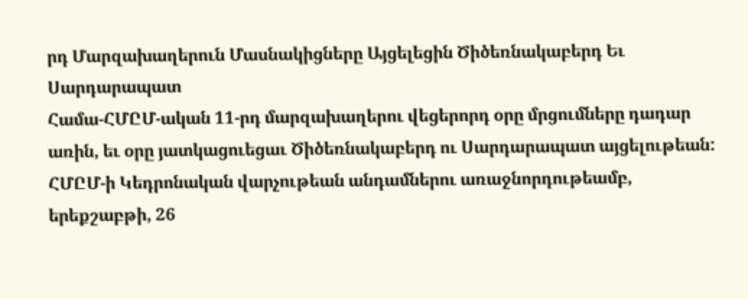րդ Մարզախաղերուն Մասնակիցները Այցելեցին Ծիծեռնակաբերդ Եւ Սարդարապատ
Համա-ՀՄԸՄ-ական 11-րդ մարզախաղերու վեցերորդ օրը մրցումները դադար առին, եւ օրը յատկացուեցաւ Ծիծեռնակաբերդ ու Սարդարապատ այցելութեան:
ՀՄԸՄ-ի Կեդրոնական վարչութեան անդամներու առաջնորդութեամբ, երեքշաբթի, 26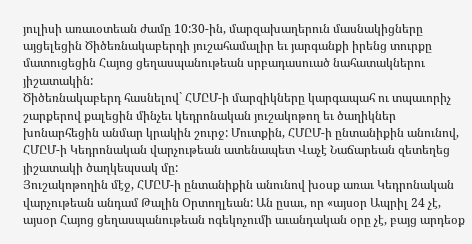յուլիսի առաւօտեան ժամը 10:30-ին, մարզախաղերուն մասնակիցները այցելեցին Ծիծեռնակաբերդի յուշահամալիր եւ յարգանքի իրենց տուրքը մատուցեցին Հայոց ցեղասպանութեան սրբադասուած նահատակներու յիշատակին:
Ծիծեռնակաբերդ հասնելով` ՀՄԸՄ-ի մարզիկները կարգապահ ու տպաւորիչ շարքերով քալեցին մինչեւ կեդրոնական յուշակոթող եւ ծաղիկներ խոնարհեցին անմար կրակին շուրջ: Մուտքին, ՀՄԸՄ-ի ընտանիքին անունով, ՀՄԸՄ-ի Կեդրոնական վարչութեան ատենապետ Վաչէ Նաճարեան զետեղեց յիշատակի ծաղկեպսակ մը:
Յուշակոթողին մէջ, ՀՄԸՄ-ի ընտանիքին անունով խօսք առաւ Կեդրոնական վարչութեան անդամ Թալին Օրտողլեան: Ան ըսաւ, որ «այսօր Ապրիլ 24 չէ, այսօր Հայոց ցեղասպանութեան ոգեկոչումի աւանդական օրը չէ, բայց արդեօք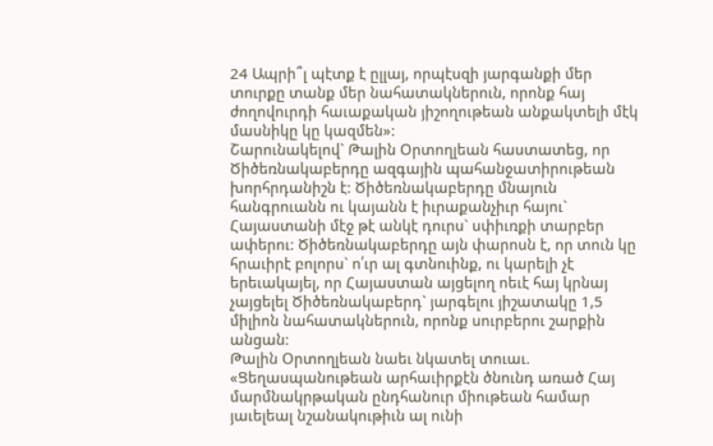24 Ապրի՞լ պէտք է ըլլայ, որպէսզի յարգանքի մեր տուրքը տանք մեր նահատակներուն, որոնք հայ ժողովուրդի հաւաքական յիշողութեան անքակտելի մէկ մասնիկը կը կազմեն»:
Շարունակելով` Թալին Օրտողլեան հաստատեց, որ Ծիծեռնակաբերդը ազգային պահանջատիրութեան խորհրդանիշն է: Ծիծեռնակաբերդը մնայուն հանգրուանն ու կայանն է իւրաքանչիւր հայու` Հայաստանի մէջ թէ անկէ դուրս` սփիւռքի տարբեր ափերու: Ծիծեռնակաբերդը այն փարոսն է, որ տուն կը հրաւիրէ բոլորս` ո՛ւր ալ գտնուինք, ու կարելի չէ երեւակայել, որ Հայաստան այցելող ոեւէ հայ կրնայ չայցելել Ծիծեռնակաբերդ` յարգելու յիշատակը 1,5 միլիոն նահատակներուն, որոնք սուրբերու շարքին անցան:
Թալին Օրտողլեան նաեւ նկատել տուաւ. «Ցեղասպանութեան արհաւիրքէն ծնունդ առած Հայ մարմնակրթական ընդհանուր միութեան համար յաւելեալ նշանակութիւն ալ ունի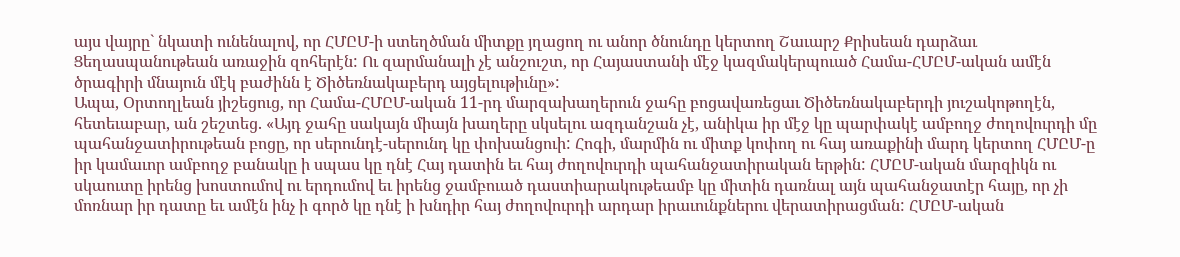այս վայրը` նկատի ունենալով, որ ՀՄԸՄ-ի ստեղծման միտքը յղացող ու անոր ծնունդը կերտող Շաւարշ Քրիսեան դարձաւ Ցեղասպանութեան առաջին զոհերէն: Ու զարմանալի չէ անշուշտ, որ Հայաստանի մէջ կազմակերպուած Համա-ՀՄԸՄ-ական ամէն ծրագիրի մնայուն մէկ բաժինն է Ծիծեռնակաբերդ այցելութիւնը»:
Ապա, Օրտողլեան յիշեցուց, որ Համա-ՀՄԸՄ-ական 11-րդ մարզախաղերուն ջահը բոցավառեցաւ Ծիծեռնակաբերդի յուշակոթողէն, հետեւաբար, ան շեշտեց. «Այդ ջահը սակայն միայն խաղերը սկսելու ազդանշան չէ, անիկա իր մէջ կը պարփակէ ամբողջ ժողովուրդի մը պահանջատիրութեան բոցը, որ սերունդէ-սերունդ կը փոխանցուի: Հոգի, մարմին ու միտք կոփող ու հայ առաքինի մարդ կերտող ՀՄԸՄ-ը իր կամաւոր ամբողջ բանակը ի սպաս կը դնէ Հայ դատին եւ հայ ժողովուրդի պահանջատիրական երթին: ՀՄԸՄ-ական մարզիկն ու սկաուտը իրենց խոստումով ու երդումով եւ իրենց ջամբուած դաստիարակութեամբ կը միտին դառնալ այն պահանջատէր հայը, որ չի մոռնար իր դատը եւ ամէն ինչ ի գործ կը դնէ ի խնդիր հայ ժողովուրդի արդար իրաւունքներու վերատիրացման: ՀՄԸՄ-ական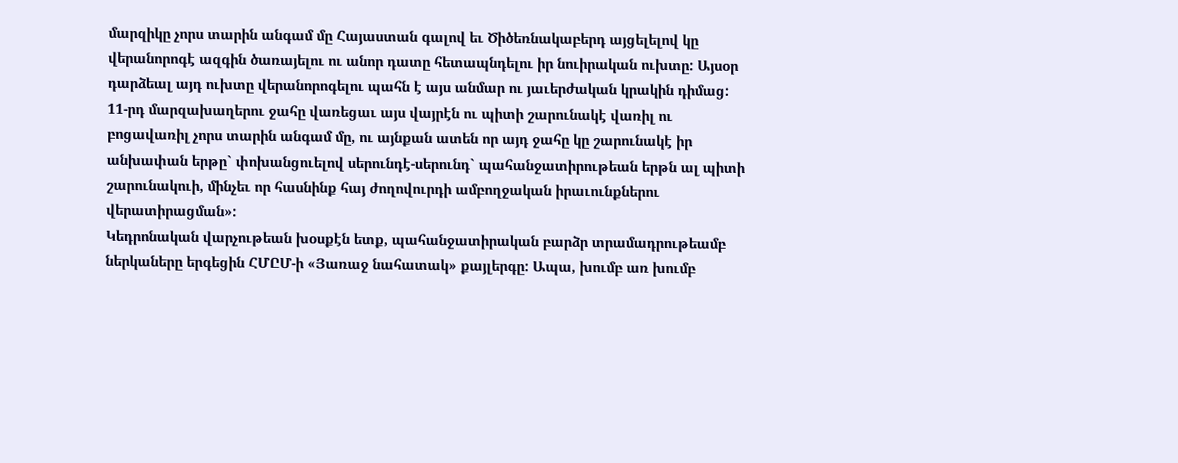մարզիկը չորս տարին անգամ մը Հայաստան գալով եւ Ծիծեռնակաբերդ այցելելով կը վերանորոգէ ազգին ծառայելու ու անոր դատը հետապնդելու իր նուիրական ուխտը: Այսօր դարձեալ այդ ուխտը վերանորոգելու պահն է այս անմար ու յաւերժական կրակին դիմաց: 11-րդ մարզախաղերու ջահը վառեցաւ այս վայրէն ու պիտի շարունակէ վառիլ ու բոցավառիլ չորս տարին անգամ մը, ու այնքան ատեն որ այդ ջահը կը շարունակէ իր անխափան երթը` փոխանցուելով սերունդէ-սերունդ` պահանջատիրութեան երթն ալ պիտի շարունակուի, մինչեւ որ հասնինք հայ ժողովուրդի ամբողջական իրաւունքներու վերատիրացման»:
Կեդրոնական վարչութեան խօսքէն ետք, պահանջատիրական բարձր տրամադրութեամբ ներկաները երգեցին ՀՄԸՄ-ի «Յառաջ նահատակ» քայլերգը: Ապա, խումբ առ խումբ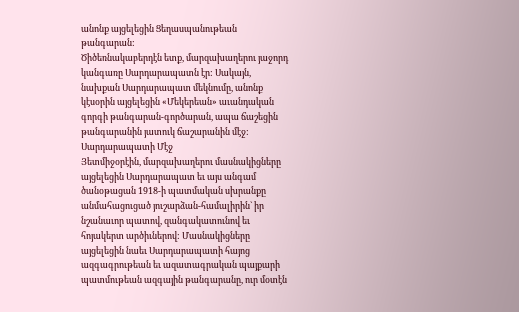անոնք այցելեցին Ցեղասպանութեան թանգարան:
Ծիծեռնակաբերդէն ետք, մարզախաղերու յաջորդ կանգառը Սարդարապատն էր: Սակայն, նախքան Սարդարապատ մեկնումը, անոնք կէսօրին այցելեցին «Մեկերեան» աւանդական գորգի թանգարան-գործարան, ապա ճաշեցին թանգարանին յատուկ ճաշարանին մէջ:
Սարդարապատի Մէջ
Յետմիջօրէին, մարզախաղերու մասնակիցները այցելեցին Սարդարապատ եւ այս անգամ ծանօթացան 1918-ի պատմական սխրանքը անմահացուցած յուշարձան-համալիրին` իր նշանաւոր պատով, զանգակատունով եւ հոյակերտ արծիւներով: Մասնակիցները այցելեցին նաեւ Սարդարապատի հայոց ազգագրութեան եւ ազատագրական պայքարի պատմութեան ազգային թանգարանը, ուր մօտէն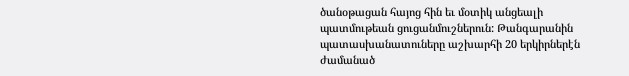ծանօթացան հայոց հին եւ մօտիկ անցեալի պատմութեան ցուցանմուշներուն: Թանգարանին պատասխանատուները աշխարհի 20 երկիրներէն ժամանած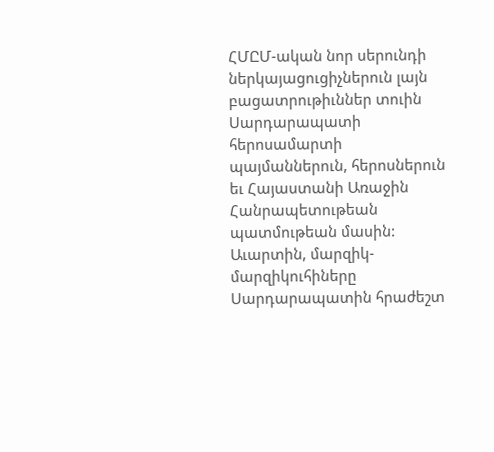ՀՄԸՄ-ական նոր սերունդի ներկայացուցիչներուն լայն բացատրութիւններ տուին Սարդարապատի հերոսամարտի պայմաններուն, հերոսներուն եւ Հայաստանի Առաջին Հանրապետութեան պատմութեան մասին:
Աւարտին, մարզիկ-մարզիկուհիները Սարդարապատին հրաժեշտ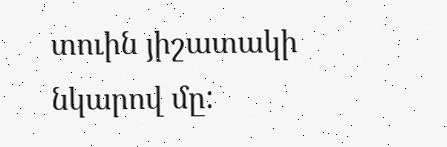տուին յիշատակի նկարով մը: